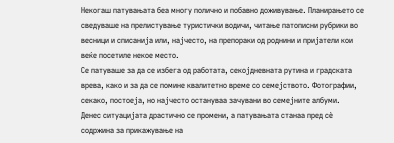Некогаш патувањата беа многу полично и побавно доживување. Планирањето се сведуваше на прелистување туристички водичи, читање патописни рубрики во весници и списанија или, најчесто, на препораки од роднини и пријатели кои веќе посетиле некое место.
Се патуваше за да се избега од работата, секојдневната рутина и градската врева, како и за да се помине квалитетно време со семејството. Фотографии, секако, постоеја, но најчесто остануваа зачувани во семејните албуми.
Денес ситуацијата драстично се промени, а патувањата станаа пред сè содржина за прикажување на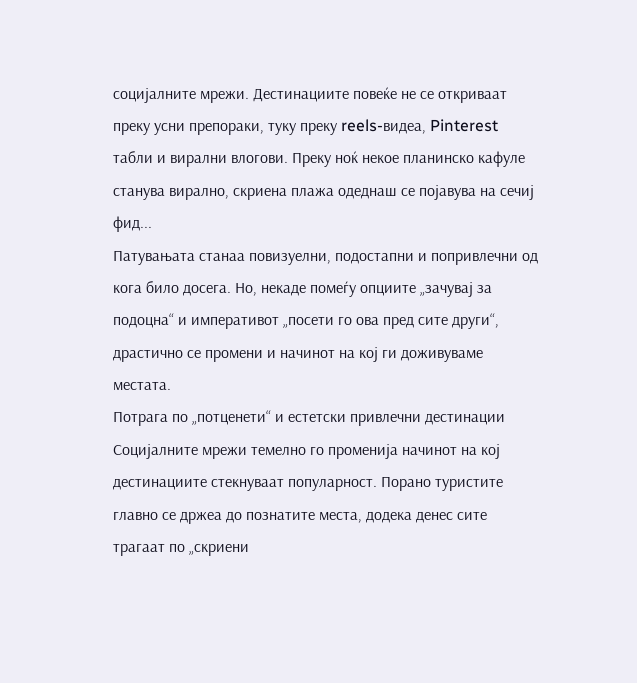социјалните мрежи. Дестинациите повеќе не се откриваат преку усни препораки, туку преку reels-видеа, Pinterest табли и вирални влогови. Преку ноќ некое планинско кафуле станува вирално, скриена плажа одеднаш се појавува на сечиј фид...
Патувањата станаа повизуелни, подостапни и попривлечни од кога било досега. Но, некаде помеѓу опциите „зачувај за подоцна“ и императивот „посети го ова пред сите други“, драстично се промени и начинот на кој ги доживуваме местата.
Потрага по „потценети“ и естетски привлечни дестинации
Социјалните мрежи темелно го променија начинот на кој дестинациите стекнуваат популарност. Порано туристите главно се држеа до познатите места, додека денес сите трагаат по „скриени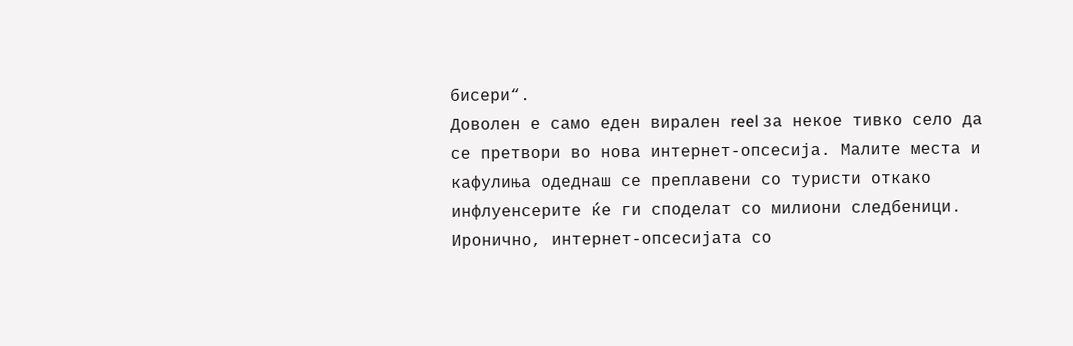бисери“.
Доволен е само еден вирален reel за некое тивко село да се претвори во нова интернет-опсесија. Малите места и кафулиња одеднаш се преплавени со туристи откако инфлуенсерите ќе ги споделат со милиони следбеници. Иронично, интернет-опсесијата со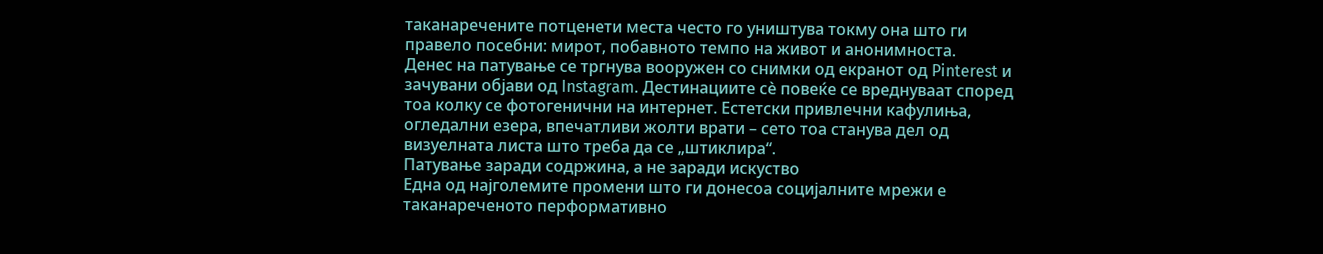таканаречените потценети места често го уништува токму она што ги правело посебни: мирот, побавното темпо на живот и анонимноста.
Денес на патување се тргнува вооружен со снимки од екранот од Pinterest и зачувани објави од Instagram. Дестинациите сè повеќе се вреднуваат според тоа колку се фотогенични на интернет. Естетски привлечни кафулиња, огледални езера, впечатливи жолти врати – сето тоа станува дел од визуелната листа што треба да се „штиклира“.
Патување заради содржина, а не заради искуство
Една од најголемите промени што ги донесоа социјалните мрежи е таканареченото перформативно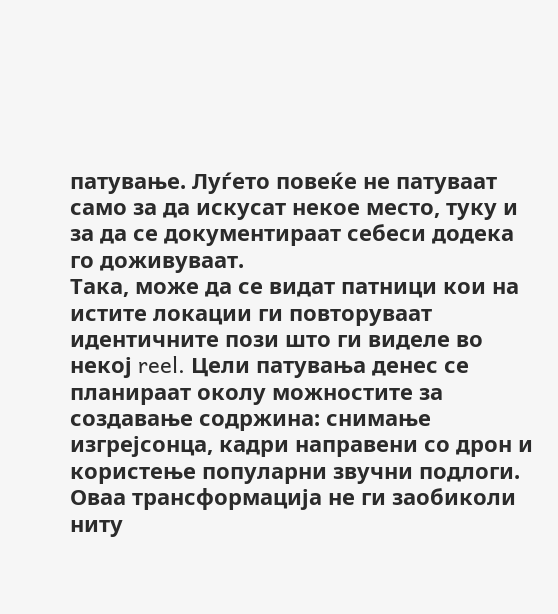патување. Луѓето повеќе не патуваат само за да искусат некое место, туку и за да се документираат себеси додека го доживуваат.
Така, може да се видат патници кои на истите локации ги повторуваат идентичните пози што ги виделе во некој reel. Цели патувања денес се планираат околу можностите за создавање содржина: снимање изгрејсонца, кадри направени со дрон и користење популарни звучни подлоги.
Оваа трансформација не ги заобиколи ниту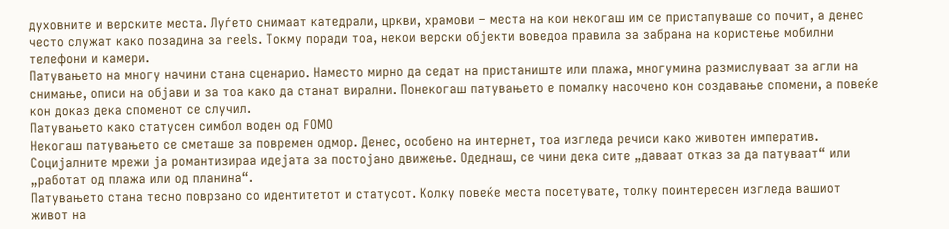духовните и верските места. Луѓето снимаат катедрали, цркви, храмови – места на кои некогаш им се пристапуваше со почит, а денес често служат како позадина за reels. Токму поради тоа, некои верски објекти воведоа правила за забрана на користење мобилни телефони и камери.
Патувањето на многу начини стана сценарио. Наместо мирно да седат на пристаниште или плажа, многумина размислуваат за агли на снимање, описи на објави и за тоа како да станат вирални. Понекогаш патувањето е помалку насочено кон создавање спомени, а повеќе кон доказ дека споменот се случил.
Патувањето како статусен симбол воден од FOMO
Некогаш патувањето се сметаше за повремен одмор. Денес, особено на интернет, тоа изгледа речиси како животен императив. Социјалните мрежи ја романтизираа идејата за постојано движење. Одеднаш, се чини дека сите „даваат отказ за да патуваат“ или „работат од плажа или од планина“.
Патувањето стана тесно поврзано со идентитетот и статусот. Колку повеќе места посетувате, толку поинтересен изгледа вашиот живот на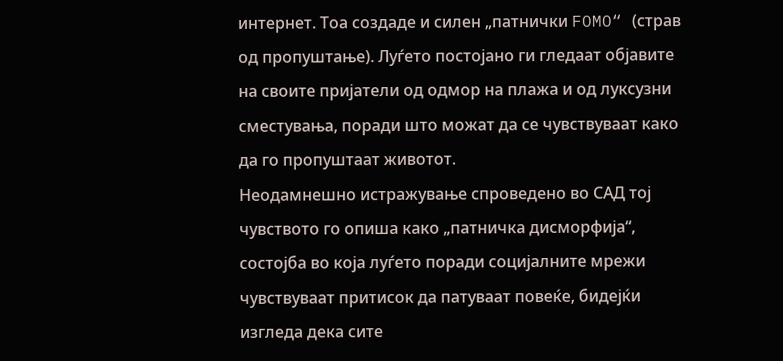интернет. Тоа создаде и силен „патнички FOMO“ (страв од пропуштање). Луѓето постојано ги гледаат објавите на своите пријатели од одмор на плажа и од луксузни сместувања, поради што можат да се чувствуваат како да го пропуштаат животот.
Неодамнешно истражување спроведено во САД тој чувството го опиша како „патничка дисморфија“, состојба во која луѓето поради социјалните мрежи чувствуваат притисок да патуваат повеќе, бидејќи изгледа дека сите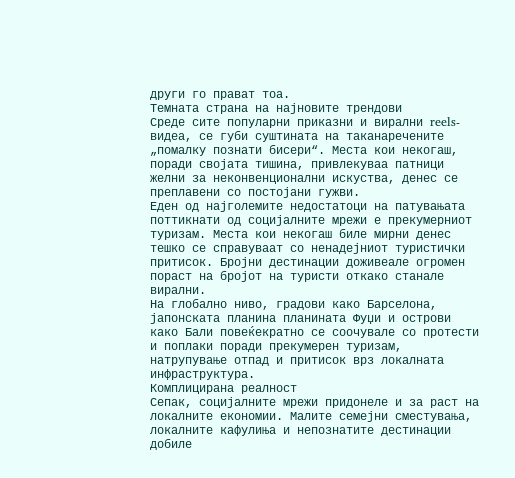други го прават тоа.
Темната страна на најновите трендови
Среде сите популарни приказни и вирални reels-видеа, се губи суштината на таканаречените „помалку познати бисери“. Места кои некогаш, поради својата тишина, привлекуваа патници желни за неконвенционални искуства, денес се преплавени со постојани гужви.
Еден од најголемите недостатоци на патувањата поттикнати од социјалните мрежи е прекумерниот туризам. Места кои некогаш биле мирни денес тешко се справуваат со ненадејниот туристички притисок. Бројни дестинации доживеале огромен пораст на бројот на туристи откако станале вирални.
На глобално ниво, градови како Барселона, јапонската планина планината Фуџи и острови како Бали повеќекратно се соочувале со протести и поплаки поради прекумерен туризам, натрупување отпад и притисок врз локалната инфраструктура.
Комплицирана реалност
Сепак, социјалните мрежи придонеле и за раст на локалните економии. Малите семејни сместувања, локалните кафулиња и непознатите дестинации добиле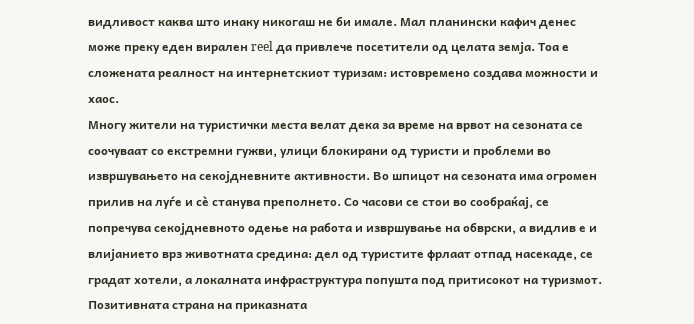видливост каква што инаку никогаш не би имале. Мал планински кафич денес може преку еден вирален reel да привлече посетители од целата земја. Тоа е сложената реалност на интернетскиот туризам: истовремено создава можности и хаос.
Многу жители на туристички места велат дека за време на врвот на сезоната се соочуваат со екстремни гужви, улици блокирани од туристи и проблеми во извршувањето на секојдневните активности. Во шпицот на сезоната има огромен прилив на луѓе и сè станува преполнето. Со часови се стои во сообраќај, се попречува секојдневното одење на работа и извршување на обврски, а видлив е и влијанието врз животната средина: дел од туристите фрлаат отпад насекаде, се градат хотели, а локалната инфраструктура попушта под притисокот на туризмот.
Позитивната страна на приказната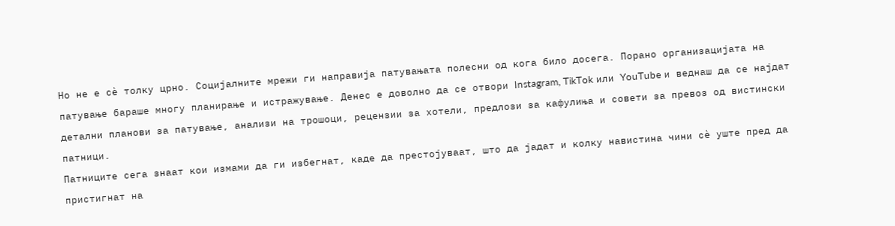Но не е сè толку црно. Социјалните мрежи ги направија патувањата полесни од кога било досега. Порано организацијата на патување бараше многу планирање и истражување. Денес е доволно да се отвори Instagram, TikTok или YouTube и веднаш да се најдат детални планови за патување, анализи на трошоци, рецензии за хотели, предлози за кафулиња и совети за превоз од вистински патници.
Патниците сега знаат кои измами да ги избегнат, каде да престојуваат, што да јадат и колку навистина чини сè уште пред да пристигнат на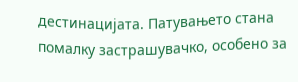дестинацијата. Патувањето стана помалку застрашувачко, особено за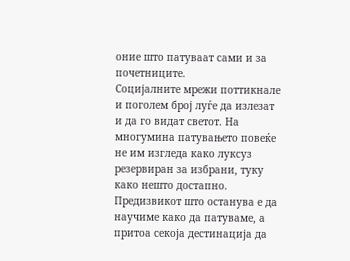оние што патуваат сами и за почетниците.
Социјалните мрежи поттикнале и поголем број луѓе да излезат и да го видат светот. На многумина патувањето повеќе не им изгледа како луксуз резервиран за избрани, туку како нешто достапно. Предизвикот што останува е да научиме како да патуваме, а притоа секоја дестинација да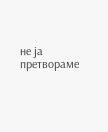не ја претвораме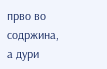прво во содржина, а дури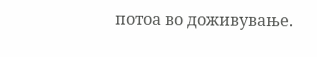потоа во доживување.